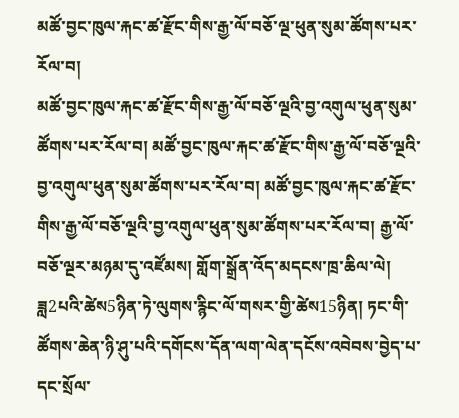མཚོ་བྱང་ཁུལ་རྐང་ཚ་རྫོང་གིས་རྒྱ་ལོ་བཅོ་ལྔ་ཕུན་སུམ་ཚོགས་པར་རོལ་བ།
མཚོ་བྱང་ཁུལ་རྐང་ཚ་རྫོང་གིས་རྒྱ་ལོ་བཅོ་ལྔའི་བྱ་འགུལ་ཕུན་སུམ་ཚོགས་པར་རོལ་བ། མཚོ་བྱང་ཁུལ་རྐང་ཚ་རྫོང་གིས་རྒྱ་ལོ་བཅོ་ལྔའི་བྱ་འགུལ་ཕུན་སུམ་ཚོགས་པར་རོལ་བ། མཚོ་བྱང་ཁུལ་རྐང་ཚ་རྫོང་གིས་རྒྱ་ལོ་བཅོ་ལྔའི་བྱ་འགུལ་ཕུན་སུམ་ཚོགས་པར་རོལ་བ། རྒྱ་ལོ་བཅོ་ལྔར་མཉམ་དུ་འཛོམས། གློག་སྒྲོན་འོད་མདངས་ཁྲ་ཆིལ་ལེ། ཟླ2པའི་ཚེས5ཉིན་ཏེ་ལུགས་རྙིང་ལོ་གསར་གྱི་ཚེས15ཉིན། ཏང་གི་ཚོགས་ཆེན་ཉི་ཤུ་པའི་དགོངས་དོན་ལག་ལེན་དངོས་འབེབས་བྱེད་པ་དང་སྲོལ་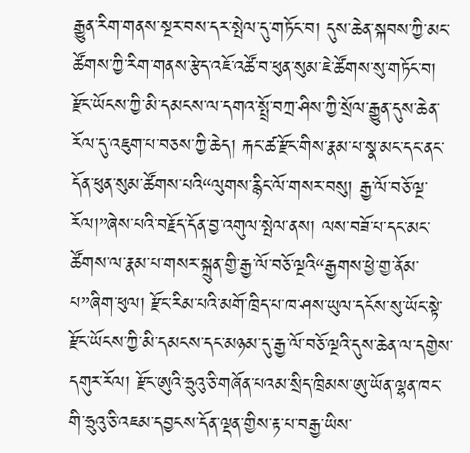རྒྱུན་རིག་གནས་སྔར་བས་དར་སྤེལ་དུ་གཏོང་བ། དུས་ཆེན་སྐབས་ཀྱི་མང་ཚོགས་ཀྱི་རིག་གནས་རྩེད་འཇོ་འཚོ་བ་ཕུན་སུམ་ཇེ་ཚོགས་སུ་གཏོང་བ། རྫོང་ཡོངས་ཀྱི་མི་དམངས་ལ་དགའ་སྤྲོ་བཀྲ་ཤིས་ཀྱི་སྲོལ་རྒྱུན་དུས་ཆེན་རོལ་དུ་འཇུག་པ་བཅས་ཀྱི་ཆེད། རྐང་ཚ་རྫོང་གིས་རྣམ་པ་སྣ་མང་དང་ནང་དོན་ཕུན་སུམ་ཚོགས་པའི“ལུགས་རྙིང་ལོ་གསར་བསུ། རྒྱ་ལོ་བཅོ་ལྔ་རོལ།”ཞེས་པའི་བརྗོད་དོན་བྱ་འགུལ་སྤེལ་ནས། ལས་བཟོ་པ་དང་མང་ཚོགས་ལ་རྣམ་པ་གསར་སྐྲུན་གྱི་རྒྱ་ལོ་བཅོ་ལྔའི“རྒྱགས་ཕྱེ་གྱ་ནོམ་པ”ཞིག་ཕུལ། རྫོང་རིམ་པའི་མགོ་ཁྲིད་པ་ཁ་ཤས་ཡུལ་དངོས་སུ་ཡོང་སྟེ་རྫོང་ཡོངས་ཀྱི་མི་དམངས་དང་མཉམ་དུ་རྒྱ་ལོ་བཅོ་ལྔའི་དུས་ཆེན་ལ་དགྱེས་དགུར་རོལ། རྫོང་ཨུའི་ཧྲུའུ་ཅི་གཞོན་པའམ་སྲིད་ཁྲིམས་ཨུ་ཡོན་ལྷན་ཁང་གི་ཧྲུའུ་ཅི་འཇམ་དབྱངས་དོན་ལྡན་གྱིས་རྟ་པ་བརྒྱ་ཡིས་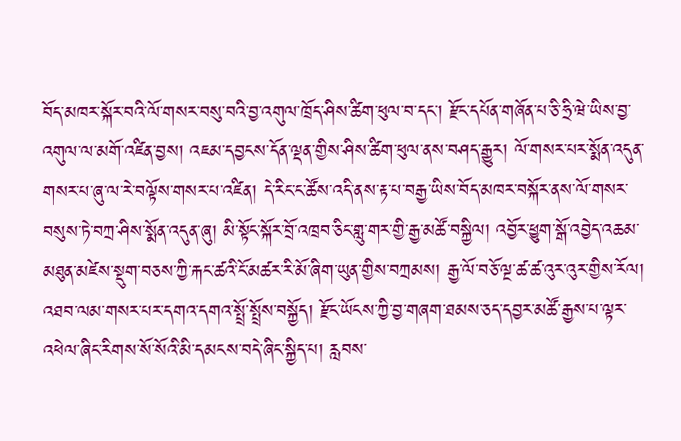བོད་མཁར་སྐོར་བའི་ལོ་གསར་བསུ་བའི་བྱ་འགུལ་ཁྲོད་ཤིས་ཚིག་ཕུལ་བ་དང་། རྫོང་དཔོན་གཞོན་པ་ཅི་ཧྲི་ཝེ་ཡིས་བྱ་འགུལ་ལ་མགོ་འཛིན་བྱས། འཇམ་དབྱངས་དོན་ལྡན་གྱིས་ཤིས་ཚིག་ཕུལ་ནས་བཤད་རྒྱུར། ལོ་གསར་པར་སྨོན་འདུན་གསར་པ་ཞུ་ལ་རེ་བལྟོས་གསར་པ་འཛིན། དེ་རིང་ང་ཚོས་འདི་ནས་རྟ་པ་བརྒྱ་ཡིས་བོད་མཁར་བསྐོར་ནས་ལོ་གསར་བསུས་ཏེ་བཀྲ་ཤིས་སྨོན་འདུན་ཞུ། མི་སྟོང་སྐོར་བྲོ་འཁྲབ་ཅིང་གླུ་གར་གྱི་རྒྱ་མཚོ་བསྐྱིལ། འབྱོར་ཕྱུག་སྒོ་འབྱེད་འཆམ་མཐུན་མཛེས་སྡུག་བཅས་ཀྱི་རྐང་ཚའི་ངོ་མཚར་རི་མོ་ཞིག་ཡུན་གྱིས་བཀྲམས། རྒྱ་ལོ་བཅོ་ལྔ་ཚ་ཚ་འུར་འུར་གྱིས་རོལ། འཐབ་ལམ་གསར་པར་དགའ་དགའ་སྤྲོ་སྤྲོས་བསྐྱོད། རྫོང་ཡོངས་ཀྱི་བྱ་གཞག་ཐམས་ཅད་དབྱར་མཚོ་རྒྱས་པ་ལྟར་འཕེལ་ཞིང་རིགས་སོ་སོའི་མི་དམངས་བདེ་ཞིང་སྐྱིད་པ། རླབས་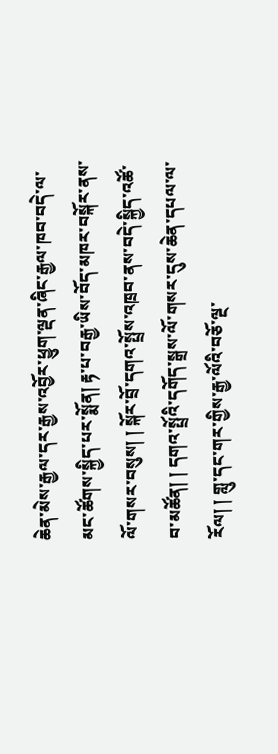ཆེན་མེས་རྒྱལ་དར་རྒྱས་འབྱོར་ཕྱུག་ལྡན་ཞིང་རྒྱལ་ཁབ་བདེ་ལ་མང་ཚོགས་སྐྱིད་པར་སྨོན། རྟ་པ་བརྒྱ་ཡིས་བོད་མཁར་བསྐོར་ནས་ལོ་གསར་བསུས། ། སྐོར་བྲོ་དགའ་སྤྲོས་འཁྲབ་ནས་བདེ་སྐྱིད་འཚོ་བ་མཚོན། ། དགའ་སྤྲོའི་དགོད་སྒྲས་ལོ་གསར་དུས་ཆེན་དཔལ་ལ་རོལ། ། གླུ་དང་གར་གྱིས་རྒྱ་ལོའི་བཅོ་ལྔ་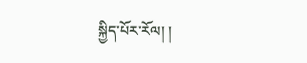སྐྱིད་པོར་རོལ། །